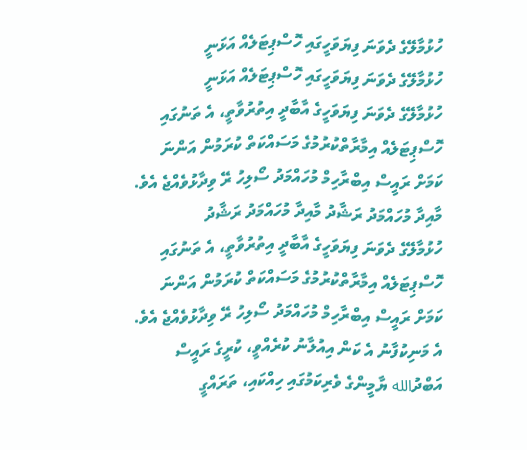ހުޅުމާލޭގެ ދެވަނަ ފިޔަވަހީގައި ހޮސްޕިޓަލެއް އަޅަނީ
ހުޅުމާލޭގެ ދެވަނަ ފިޔަވަހީގައި ހޮސްޕިޓަލެއް އަޅަނީ
ހުޅުމާލޭގެ ދެވަނަ ފިޔަވަހީގެ އާބާދީ އިތުރުވާތީ، އެ ތަނުގައި ހޮސްޕިޓަލެއް އިމާރާތްކުރުމުގެ މަސައްކަތް ކުރަމުން އަންނަ ކަމަށް ރައީސް އިބްރާހިމް މުހައްމަދު ސޯލިހު ރޭ ވިދާޅުވެއްޖެ އެވެ.
މާއިދާ މުހައްމަދު ރަޝާދު މާއިދާ މުހައްމަދު ރަޝާދު
ހުޅުމާލޭގެ ދެވަނަ ފިޔަވަހީގެ އާބާދީ އިތުރުވާތީ، އެ ތަނުގައި ހޮސްޕިޓަލެއް އިމާރާތްކުރުމުގެ މަސައްކަތް ކުރަމުން އަންނަ ކަމަށް ރައީސް އިބްރާހިމް މުހައްމަދު ސޯލިހު ރޭ ވިދާޅުވެއްޖެ އެވެ.
އެ މަނިކުފާނު އެ ކަން އިއުލާނު ކުރެއްވީ، ކުރީގެ ރައީސް އަބްދުالله ޔާމީންގެ ވެރިކަމުގައި ހިއްކައި، ތަރައްގީ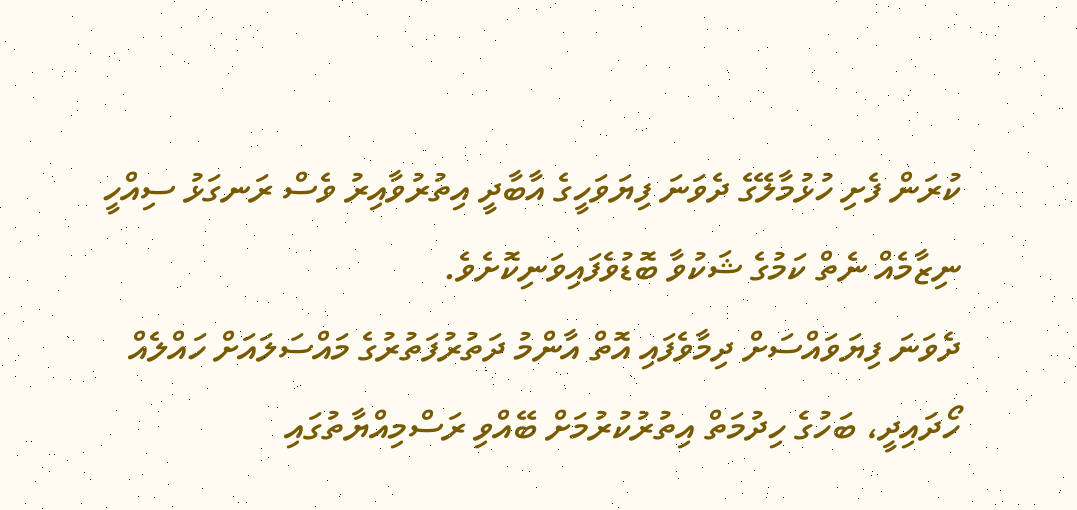ކުރަން ފެށި ހުޅުމާލޭގެ ދެވަނަ ފިޔަވަހީގެ އާބާދީ އިތުރުވާއިރު ވެސް ރަނގަޅު ސިއްހީ ނިޒާމެއް ނެތް ކަމުގެ ޝަކުވާ ބޮޑުވެފައިވަނިކޮށެވެ.
ދެވަނަ ފިޔަވައްސަށް ދިމާވެފައި އޮތް އާންމު ދަތުރުފަތުރުގެ މައްސަލައަށް ހައްލެއް ހޯދައިދީ، ބަހުގެ ހިދުމަތް އިތުރުކުރުމަށް ބޭއްވި ރަސްމިއްޔާތުގައި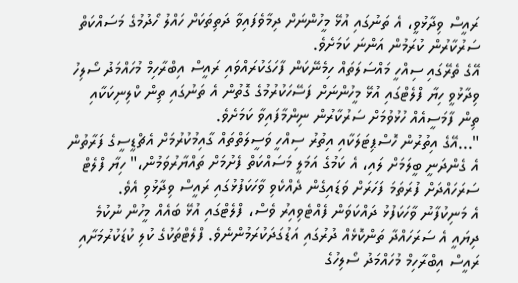ރައީސް ވިދާޅުވީ، އެ ތަނުގައި އުޅޭ މީހުންނަށް ދިމާވެފައިވާ ދަތިތަކަށް ހައްލު ހޯދުމުގެ މަސައްކަތް ސަރުކާރުން ކުރަމުން އަންނަ ކަމަށެވެ.
އޭގެ ތެރޭގައި ސިއްހީ މައްސަލަތައް ހިމެނޭކަން ފާހަގަކުރައްވައި ރައީސް އިބްރާހިމް މުހައްމަދު ސޯލިހު ވިދާޅުވީ ހިޔާ ފްލެޓްގައި އުޅޭ މީހުންނަށް ފަސޭހަކުރުމުގެ ގޮތުން އެ ތަނުގައި ތިން ކްލިނިކަކާއި ތިން ފާމަސީއެއް ހުޅުވުމަށް ސަރުކާރުން ނިންމާފައިވާ ކަމަށެވެ.
"...އޭގެ އިތުރުން ހޮސްޕިޓަލަކާއި އިތުރު ސިއްހީ ވަސީލަތްތައް ގާއިމުކުރުމަށް އެޗްޑީސީގެ ފަރާތުން އެ ގެންދަނީ ބީލަމަށް ލައި، އެ ކަމުގެ އަމަލީ މަސައްކަތް ފެށުމަށް ތައްޔާރުވަމުން،" ހިޔާ ފްލެޓް ސަރަހައްދަށް ފުރަތަމަ ފަހަރަށް ވަޑައިގެން ދެއްކެވި ވާހަކަފުޅުގައި ރައީސް ވިދާޅުވި އެވެ.
އެ މަނިކުފާނު ވާހަކަފުޅު ދައްކަވަން ފެއްޓެވިއިރު ވެސް، ފްލެޓްގައި އުޅޭ ބައެއް މީހުން ނުކުމެ ދިޔައީ އެ ސަރަހައްދާ ތަންކޮޅެއް ދުރުގައި އަޑުގަދަކުރަމުންނެވެ. ފްލެޓްތަކުގެ ކުލި ކުޑަކުރުމަށާއި ރައީސް އިބްރާހިމް މުހައްމަދު ސޯލިހުގެ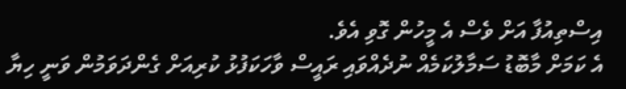އިސްތިއުފާ އަށް ވެސް އެ މީހުން ގޮވި އެވެ.
އެ ކަމަށް މާބޮޑު ސަމާލުކަމެއް ނުދެއްވައި ރައީސް ވާހަކަފުޅު ކުރިއަށް ގެންދަވަމުން ވަނީ ހިޔާ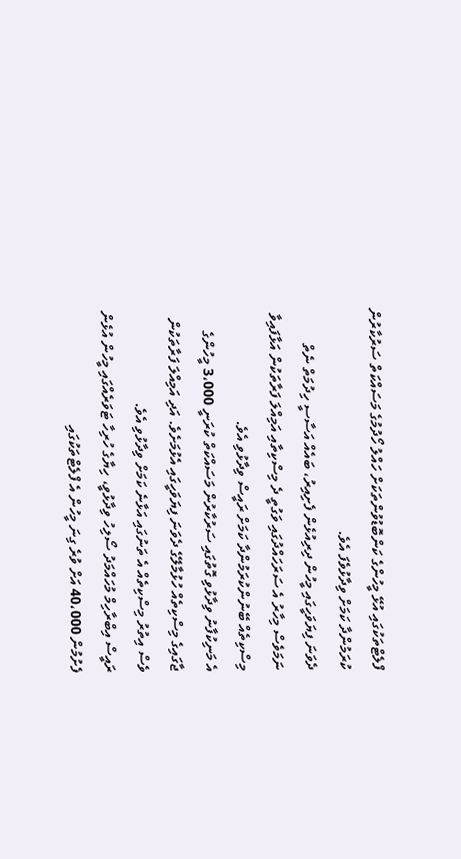ފްލެޓްތަކުގައި އުޅޭ މީހުންގެ ކަންބޮޑުވުންތަކަށް ހައްލު ހޯދުމުގެ މަސައްކަތް ސަރުކާރުން ކުރަމުންދާ ކަމަށް ވިދާޅުވެފަ އެވެ.
ދެވަނަ ފިޔަވަހީގައި މީހުން ދިރިއުޅެން ފެށިއިރު، ބައެއް އަސާސީ ހިދުމަތް ނެތް ނަމަވެސް މިހާރު އެ ސަރަހައްދުގައި ވަގުތީ ދެ މިސްކިތާއި އަމިއްލަ ފަރާތަކުން އަޅާފައިވާ މިސްކިތެއް ބޭނުންކުރަމުންދާ ކަމަށް ރައީސް ވިދާޅުވި އެވެ.
އެ މަނިކުފާނު ވިދާޅުވި ގޮތުގައި ސަރުކާރުން މަސައްކަތް ކުރަނީ 3،000 މީހުންގެ ޖާގައިގެ މިސްކިތެއް ހުޅުމާލޭގެ ދެވަނަ ފިޔަވަހީގައި އެޅުމަށެވެ. އަދި އަމިއްލަ ފަރާތަކުން ވެސް އިތުރު މިސްކިތެއް އެ ތަނުގައި އަޅާނެ ކަމަށް ވިދާޅުވި އެވެ.
ރައީސް އިބްރާހިމް މުހައްމަދު ސޯލިހު ވިދާޅުވީ، ހިޔާގެ ހުރިހާ ޓަވަރެއްގައި މީހުން އުޅެން ފެށުމުން 40،000 އަށް ވުރެ ގިނަ މީހުން އެ ފްލެޓްތަކުގައި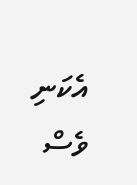އެކަނި ވެސް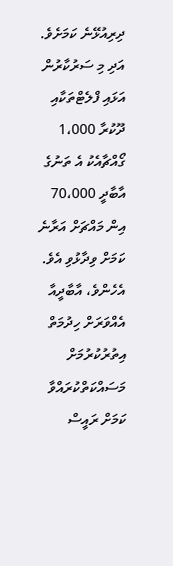ދިރިއުޅޭނެ ކަމަށެވެ. އަދި މި ސަރުކާރުން އަޅައި ފްލެޓްތަކާއި ދޫކުރާ 1،000 ގޯއްޗާއެކު އެ ތަނުގެ އާބާދީ 70،000 އިން މައްޗަށް އަރާނެ ކަމަށް ވިދާޅުވި އެވެ. އެހެންވެ، އާބާދީއާ އެއްވަރަށް ހިދުމަތް އިތުރުކުރުމަށް މަސައްކަތްކުރައްވާ ކަމަށް ރައީސް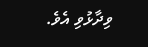ވިދާޅުވި އެވެ.